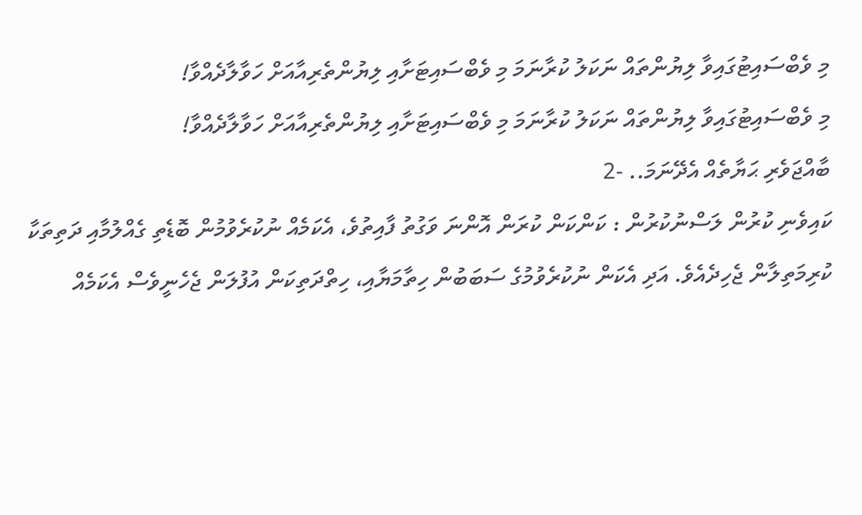މި ވެބްސައިޓުގައިވާ ލިޔުންތައް ނަކަލު ކުރާނަމަ މި ވެބްސައިޓަށާއި ލިޔުންތެރިއާއަށް ހަވާލާދެއްވާ!
މި ވެބްސައިޓުގައިވާ ލިޔުންތައް ނަކަލު ކުރާނަމަ މި ވެބްސައިޓަށާއި ލިޔުންތެރިއާއަށް ހަވާލާދެއްވާ!
ބާއްޖަވެރި ޙަޔާތެއް އެދޭނަމަ.. -2
ކައިވެނި ކުރުން ލަސްނުކުރުން : ކަންކަން ކުރަން އޮންނަ ވަގުތު ފާއިތުވެ، އެކަމެއް ނުކުރެވުމުން ބޮޑެތި ގެއްލުމާއި ދަތިތަކާ ކުރިމަތިލާން ޖެހިދެއެވެ. އަދި އެކަން ނުކުރެވުމުގެ ސަބަބުން ހިތާމަޔާއި، ހިތްދަތިކަން އުފުލަން ޖެހެނީވެސް އެކަމެއް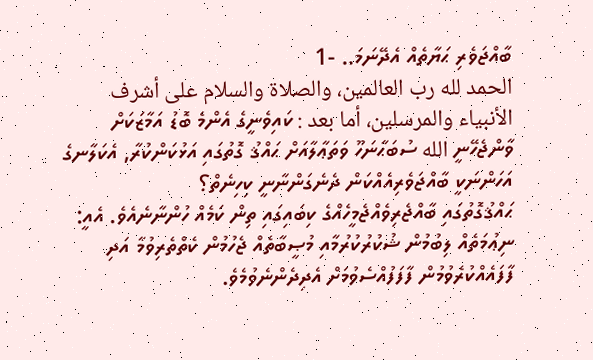ބާއްޖަވެރި ޙަޔާތެއް އެދޭނަމަ.. -1
الحمد لله رب العالمين، والصلاة والسلام على أشرف الأنبياء والمرسلين، أما بعد : ކައިވެނީގެ އެންމެ ބޮޑު އަމާޒަކަށް ވާންޖެހޭނީ الله ސުބަޙާނަހޫ ވަތަޢާލާއަށް ޙައްޤު ގޮތުގައި އަޅުކަންކުރާ, އެކަލާނގެ
އަހަންނަކީ ބާއްޖަވެރިއެއްކަން ދެނެގަންނާނީ ކިހިނެތް؟
ޙައްޤުގޮތުގައި ބާއްޖެރިވެއްޖެމީހެއްގެ ކިބައިގައި ތިން ކަމެއް ހުންނާނެއެވެ. އެއީ: ނިޢުމަތެއް ލިބުމުން ޝުކުރުކުރުމާއި މުޞީބާތެއް ޖެހުމުން ކެތްތެރިވުމާ އަދި ފާފައެއްކުރެވުމުން ފާފަފުއްސެވުމަށް އެދިދެންނެވުމެވެ.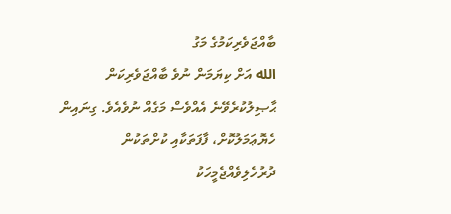ބާއްޖަވެރިކަމުގެ މަގު
الله އަށް ކިޔަމަން ނުވެ ބާއްޖަވެރިކަން ޙާޞިލުކުރެވޭނެ އެއްވެސް މަގެއް ނުވެއެވެ. ގިނައިން ހެޔޮޢަމަލުކޮށް، ފާފަތަކާއި ކުށްތަކުން ދުރުހެލިވެއްޖެމީހަކު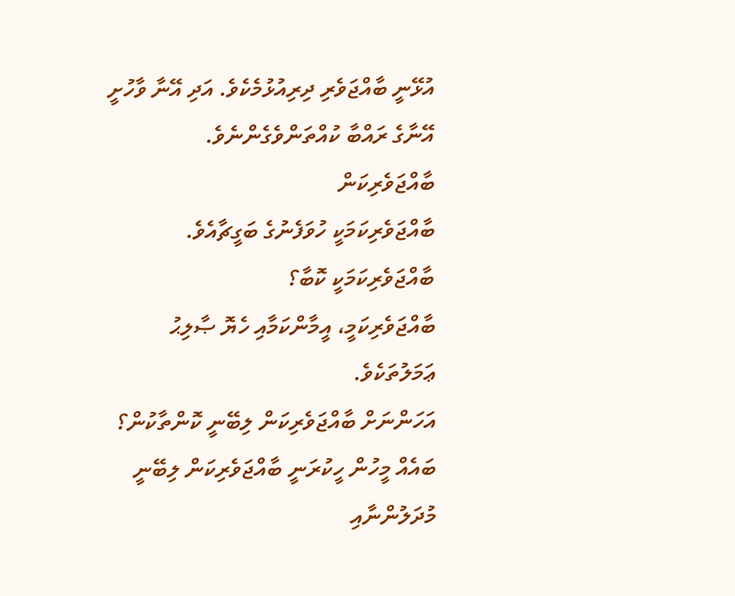އުޅޭނީ ބާއްޖަވެރި ދިރިއުޅުމެކެވެ. އަދި އޭނާ ވާހުށީ އޭނާގެ ރައްބާ ކުއްތަންވެގެންނެވެ.
ބާއްޖަވެރިކަން
ބާއްޖަވެރިކަމަކީ ހުވަފެނުގެ ބަގީޗާއެވެ.
ބާއްޖަވެރިކަމަކީ ކޮބާ؟
ބާއްޖަވެރިކަމީ، އީމާންކަމާއި ހެޔޮ ޞާލިޙު ޢަމަލުތަކެވެ.
އަހަންނަށް ބާއްޖަވެރިކަން ލިބޭނީ ކޮންތާކުން؟
ބައެއް މީހުން ހީކުރަނީ ބާއްޖަވެރިކަން ލިބޭނީ މުދަލުންނާއި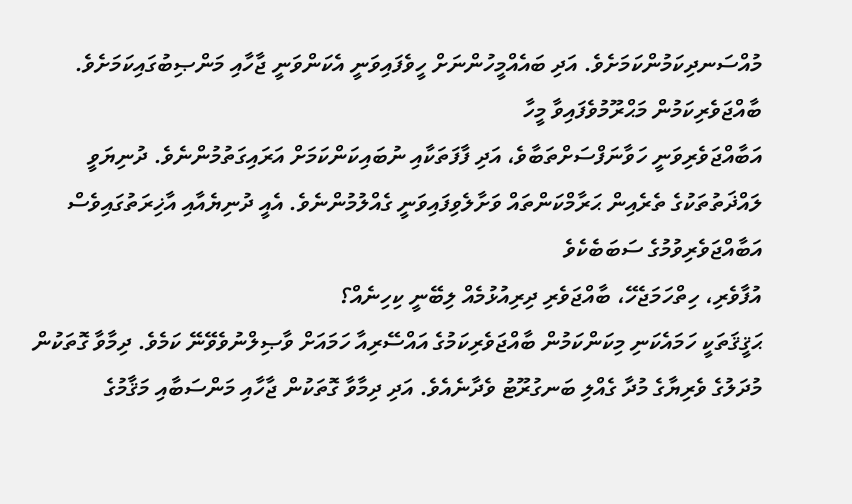މުއްސަނދިކަމުންކަމަށެވެ. އަދި ބައެއްމީހުންނަށް ހީވެފައިވަނީ އެކަންވަނީ ޖާހާއި މަންޞިބުގައިކަމަށެވެ.
ބާއްޖަވެރިކަމުން މަޙްރޫމުވެފައިވާ މީހާ
އަބާއްޖަވެރިވަނީ ހަވާނަފްސަށްތަބާވެ، އަދި ފާފަތަކާއި ނުބައިކަންކަމަށް އަރައިގަތުމުންނެވެ. ދުނިޔަވީ ލައްޛަތުތަކުގެ ތެރެއިން ޙަރާމްކަންތައް ވަށާލެވިފައިވަނީ ގެއްލުމުންނެވެ. އެއީ ދުނިޔެއާއި އާޚިރަތުގައިވެސް އަބާއްޖަވެރިވުމުގެ ސަބަބެކެވެ
އުފާވެރި، ހިތްހަމަޖެހޭ، ބާއްޖަވެރި ދިރިއުޅުމެއް ލިބޭނީ ކިހިނެއް؟
ޙަޤީޤަތަކީ ހަމައެކަނި މިކަންކަމުން ބާއްޖަވެރިކަމުގެ އައްސޭރިއާ ހަމައަށް ވާޞިލްނުވެވޭނޭ ކަމެވެ. ދިމާވާ ގޮތަކުން މުދަލުގެ ވެރިޔާގެ މުދާ ގެއްލި ބަނގުރޫޓު ވެދާނެއެވެ. އަދި ދިމާވާ ގޮތަކުން ޖާހާއި މަންސަބާއި މަޤާމުގެ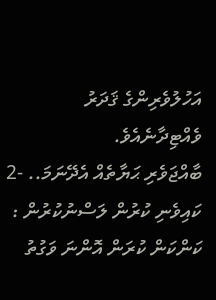އަހުލުވެރިންގެ ޤަދަރު ވެއްޓިދާނެއެވެ.
ބާއްޖަވެރި ޙަޔާތެއް އެދޭނަމަ.. -2
ކައިވެނި ކުރުން ލަސްނުކުރުން : ކަންކަން ކުރަން އޮންނަ ވަގުތު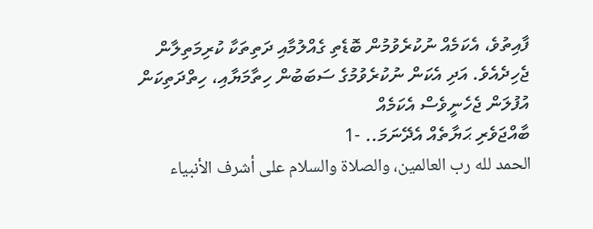ފާއިތުވެ، އެކަމެއް ނުކުރެވުމުން ބޮޑެތި ގެއްލުމާއި ދަތިތަކާ ކުރިމަތިލާން ޖެހިދެއެވެ. އަދި އެކަން ނުކުރެވުމުގެ ސަބަބުން ހިތާމަޔާއި، ހިތްދަތިކަން އުފުލަން ޖެހެނީވެސް އެކަމެއް
ބާއްޖަވެރި ޙަޔާތެއް އެދޭނަމަ.. -1
الحمد لله رب العالمين، والصلاة والسلام على أشرف الأنبياء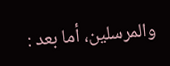والمرسلين، أما بعد :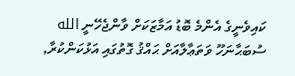ކައިވެނީގެ އެންމެ ބޮޑު އަމާޒަކަށް ވާންޖެހޭނީ الله ސުބަޙާނަހޫ ވަތަޢާލާއަށް ޙައްޤު ގޮތުގައި އަޅުކަންކުރާ,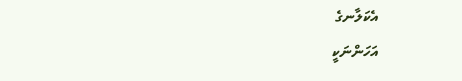އެކަލާނގެ
އަހަންނަކީ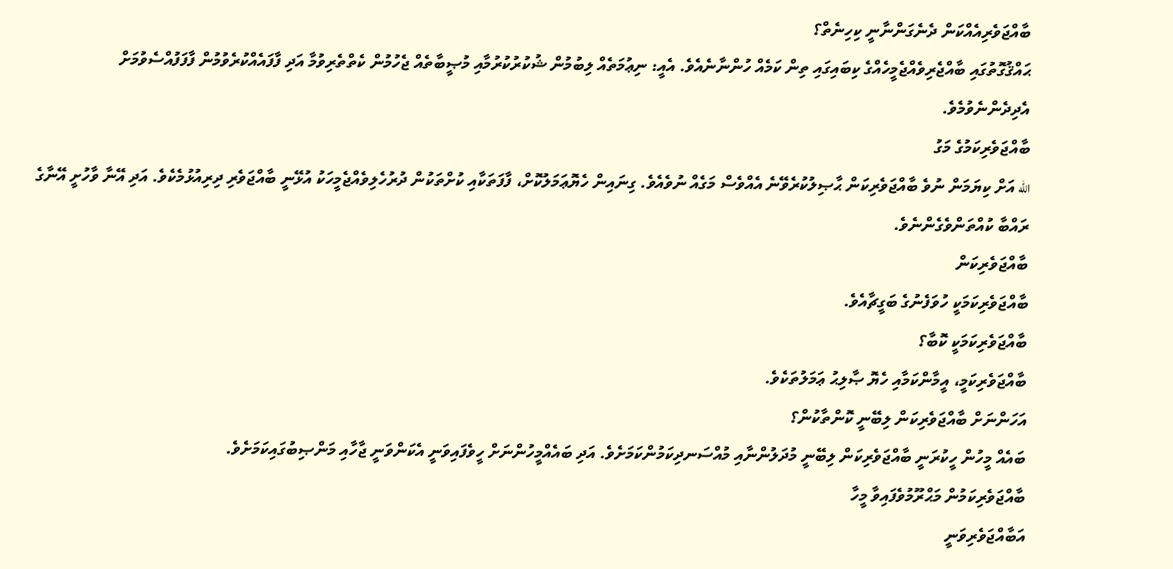ބާއްޖަވެރިއެއްކަން ދެނެގަންނާނީ ކިހިނެތް؟
ޙައްޤުގޮތުގައި ބާއްޖެރިވެއްޖެމީހެއްގެ ކިބައިގައި ތިން ކަމެއް ހުންނާނެއެވެ. އެއީ: ނިޢުމަތެއް ލިބުމުން ޝުކުރުކުރުމާއި މުޞީބާތެއް ޖެހުމުން ކެތްތެރިވުމާ އަދި ފާފައެއްކުރެވުމުން ފާފަފުއްސެވުމަށް އެދިދެންނެވުމެވެ.
ބާއްޖަވެރިކަމުގެ މަގު
الله އަށް ކިޔަމަން ނުވެ ބާއްޖަވެރިކަން ޙާޞިލުކުރެވޭނެ އެއްވެސް މަގެއް ނުވެއެވެ. ގިނައިން ހެޔޮޢަމަލުކޮށް، ފާފަތަކާއި ކުށްތަކުން ދުރުހެލިވެއްޖެމީހަކު އުޅޭނީ ބާއްޖަވެރި ދިރިއުޅުމެކެވެ. އަދި އޭނާ ވާހުށީ އޭނާގެ ރައްބާ ކުއްތަންވެގެންނެވެ.
ބާއްޖަވެރިކަން
ބާއްޖަވެރިކަމަކީ ހުވަފެނުގެ ބަގީޗާއެވެ.
ބާއްޖަވެރިކަމަކީ ކޮބާ؟
ބާއްޖަވެރިކަމީ، އީމާންކަމާއި ހެޔޮ ޞާލިޙު ޢަމަލުތަކެވެ.
އަހަންނަށް ބާއްޖަވެރިކަން ލިބޭނީ ކޮންތާކުން؟
ބައެއް މީހުން ހީކުރަނީ ބާއްޖަވެރިކަން ލިބޭނީ މުދަލުންނާއި މުއްސަނދިކަމުންކަމަށެވެ. އަދި ބައެއްމީހުންނަށް ހީވެފައިވަނީ އެކަންވަނީ ޖާހާއި މަންޞިބުގައިކަމަށެވެ.
ބާއްޖަވެރިކަމުން މަޙްރޫމުވެފައިވާ މީހާ
އަބާއްޖަވެރިވަނީ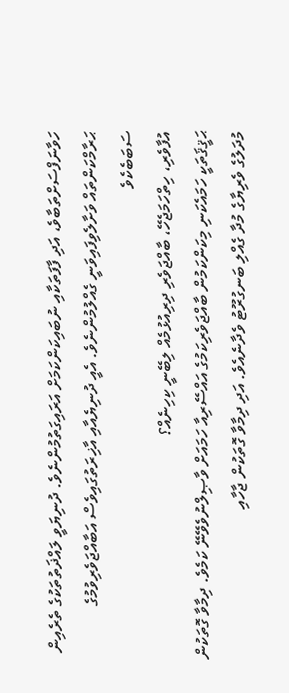ހަވާނަފްސަށްތަބާވެ، އަދި ފާފަތަކާއި ނުބައިކަންކަމަށް އަރައިގަތުމުންނެވެ. ދުނިޔަވީ ލައްޛަތުތަކުގެ ތެރެއިން ޙަރާމްކަންތައް ވަށާލެވިފައިވަނީ ގެއްލުމުންނެވެ. އެއީ ދުނިޔެއާއި އާޚިރަތުގައިވެސް އަބާއްޖަވެރިވުމުގެ ސަބަބެކެވެ
އުފާވެރި، ހިތްހަމަޖެހޭ، ބާއްޖަވެރި ދިރިއުޅުމެއް ލިބޭނީ ކިހިނެއް؟
ޙަޤީޤަތަކީ ހަމައެކަނި މިކަންކަމުން ބާއްޖަވެރިކަމުގެ އައްސޭރިއާ ހަމައަށް ވާޞިލްނުވެވޭނޭ ކަމެވެ. ދިމާވާ ގޮތަކުން މުދަލުގެ ވެރިޔާގެ މުދާ ގެއްލި ބަނގުރޫޓު ވެދާނެއެވެ. އަދި ދިމާވާ ގޮތަކުން ޖާހާއި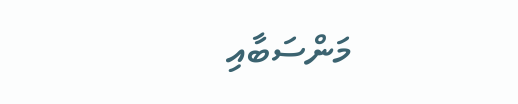މަންސަބާއި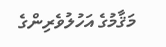މަޤާމުގެ އަހުލުވެރިންގެ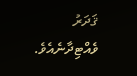ޤަދަރު ވެއްޓިދާނެއެވެ.